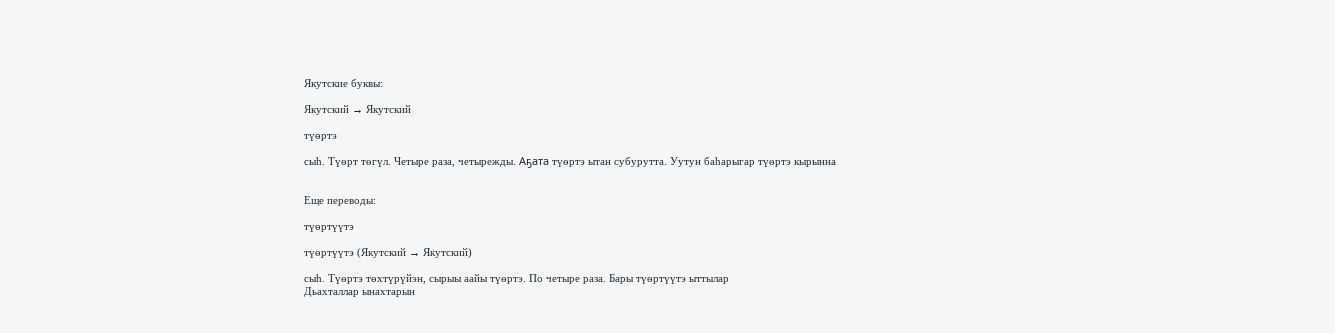Якутские буквы:

Якутский → Якутский

түөртэ

сыһ. Түөрт төгүл. Четыре раза, четырежды. Аҕата түөртэ ытан субурутта. Уутун баһарыгар түөртэ кырынна


Еще переводы:

түөртүүтэ

түөртүүтэ (Якутский → Якутский)

сыһ. Түөртэ төхтүрүйэн, сырыы аайы түөртэ. По четыре раза. Бары түөртүүтэ ыттылар
Дьахталлар ынахтарын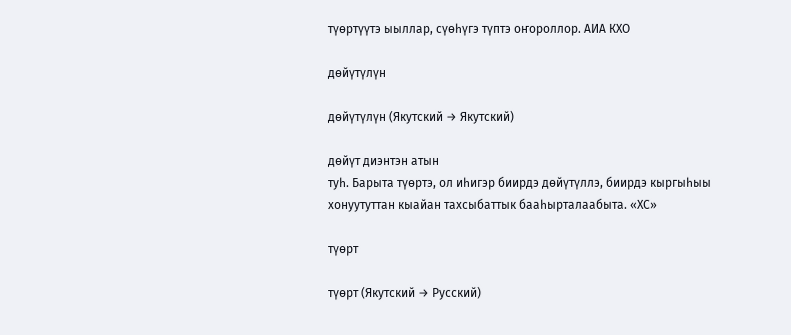түөртүүтэ ыыллар, сүөһүгэ түптэ оҥороллор. АИА КХО

дөйүтүлүн

дөйүтүлүн (Якутский → Якутский)

дөйүт диэнтэн атын
туһ. Барыта түөртэ, ол иһигэр биирдэ дөйүтүллэ, биирдэ кыргыһыы хонуутуттан кыайан тахсыбаттык бааһырталаабыта. «ХС»

түөрт

түөрт (Якутский → Русский)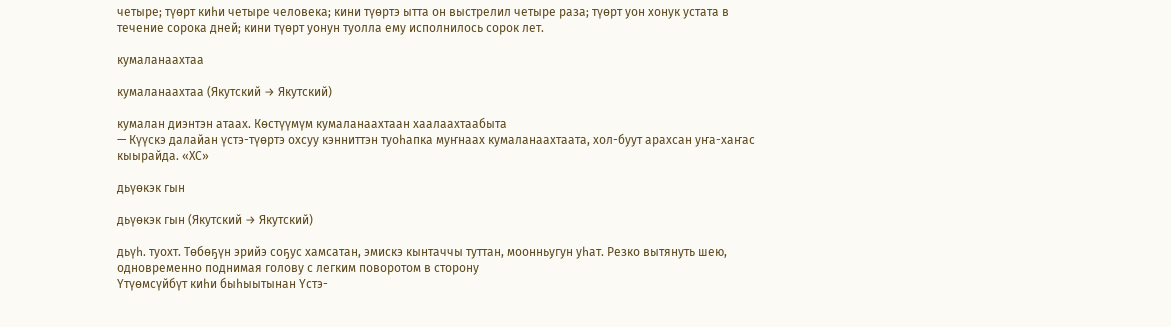четыре; түөрт киһи четыре человека; кини түөртэ ытта он выстрелил четыре раза; түөрт уон хонук устата в течение сорока дней; кини түөрт уонун туолла ему исполнилось сорок лет.

кумаланаахтаа

кумаланаахтаа (Якутский → Якутский)

кумалан диэнтэн атаах. Көстүүмүм кумаланаахтаан хаалаахтаабыта
— Күүскэ далайан үстэ-түөртэ охсуу кэнниттэн туоһапка муҥнаах кумаланаахтаата, хол-буут арахсан уҥа-хаҥас кыырайда. «ХС»

дьүөкэк гын

дьүөкэк гын (Якутский → Якутский)

дьүһ. туохт. Төбөҕүн эрийэ соҕус хамсатан, эмискэ кынтаччы туттан, моонньугун уһат. Резко вытянуть шею, одновременно поднимая голову с легким поворотом в сторону
Үтүөмсүйбүт киһи быһыытынан Үстэ-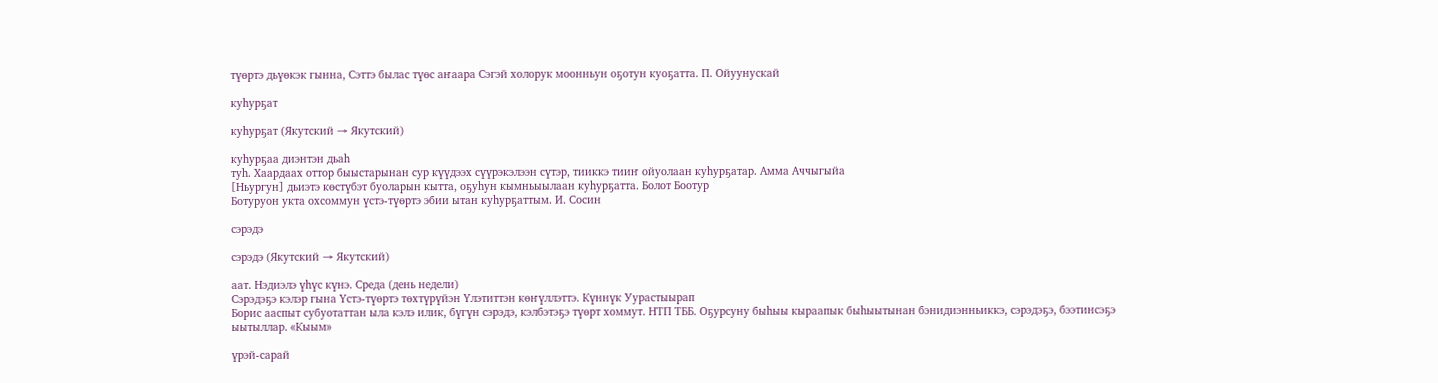түөртэ дьүөкэк гынна, Сэттэ былас түөс аҥаара Сэгэй холорук моонньун оҕотун куоҕатта. П. Ойуунускай

куһурҕат

куһурҕат (Якутский → Якутский)

куһурҕаа диэнтэн дьаһ
туһ. Хаардаах оттор быыстарынан сур күүдээх сүүрэкэлээн сүтэр, тииккэ тииҥ ойуолаан куһурҕатар. Амма Аччыгыйа
[Ньургун] дьиэтэ көстүбэт буоларын кытта, оҕуһун кымньыылаан куһурҕатта. Болот Боотур
Ботуруон укта охсоммун үстэ-түөртэ эбии ытан куһурҕаттым. И. Сосин

сэрэдэ

сэрэдэ (Якутский → Якутский)

аат. Нэдиэлэ үһүс күнэ. Среда (день недели)
Сэрэдэҕэ кэлэр гына Үстэ-түөртэ төхтүрүйэн Үлэтиттэн көҥүллэттэ. Күннүк Уурастыырап
Борис ааспыт субуотаттан ыла кэлэ илик, бүгүн сэрэдэ, кэлбэтэҕэ түөрт хоммут. НТП ТББ. Оҕурсуну быһыы кыраапык быһыытынан бэнидиэнньиккэ, сэрэдэҕэ, бээтинсэҕэ ыытыллар. «Кыым»

үрэй-сарай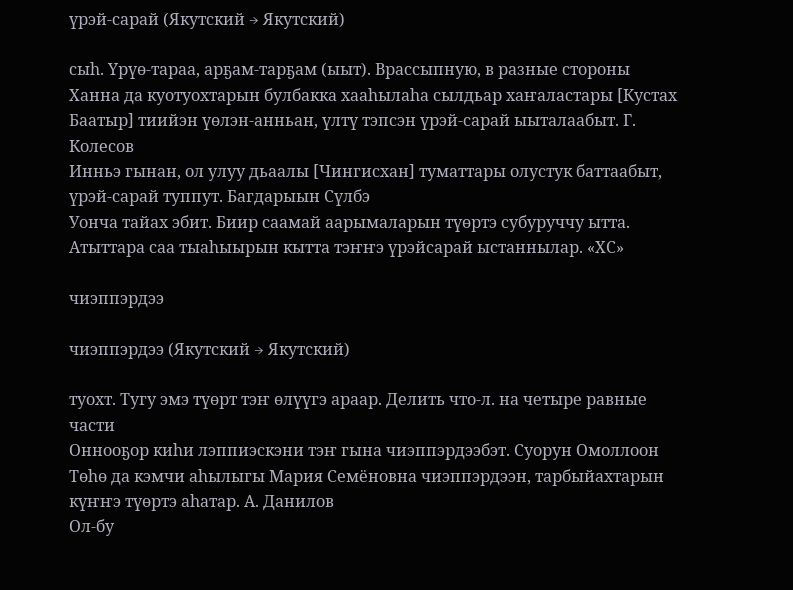үрэй-сарай (Якутский → Якутский)

сыһ. Үрүө-тараа, арҕам-тарҕам (ыыт). Врассыпную, в разные стороны
Ханна да куотуохтарын булбакка хааһылаһа сылдьар хаҥаластары [Кустах Баатыр] тиийэн үөлэн-анньан, үлтү тэпсэн үрэй-сарай ыыталаабыт. Г. Колесов
Инньэ гынан, ол улуу дьаалы [Чингисхан] туматтары олустук баттаабыт, үрэй-сарай туппут. Багдарыын Сүлбэ
Уонча тайах эбит. Биир саамай аарымаларын түөртэ субуруччу ытта. Атыттара саа тыаһыырын кытта тэҥҥэ үрэйсарай ыстаннылар. «ХС»

чиэппэрдээ

чиэппэрдээ (Якутский → Якутский)

туохт. Тугу эмэ түөрт тэҥ өлүүгэ араар. Делить что-л. на четыре равные части
Оннооҕор киһи лэппиэскэни тэҥ гына чиэппэрдээбэт. Суорун Омоллоон
Төһө да кэмчи аһылыгы Мария Семёновна чиэппэрдээн, тарбыйахтарын күҥҥэ түөртэ аһатар. А. Данилов
Ол-бу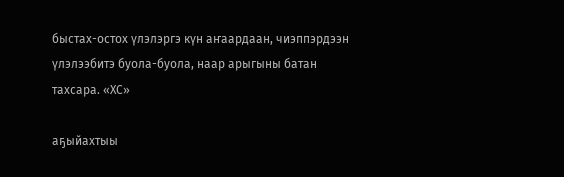быстах-остох үлэлэргэ күн аҥаардаан, чиэппэрдээн үлэлээбитэ буола-буола, наар арыгыны батан тахсара. «ХС»

аҕыйахтыы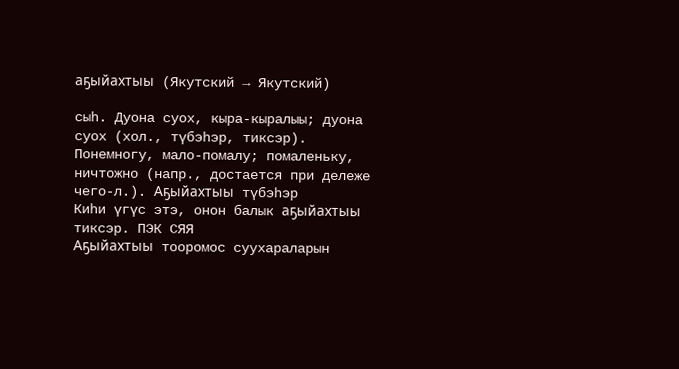аҕыйахтыы (Якутский → Якутский)

сыһ. Дуона суох, кыра-кыралыы; дуона суох (хол., түбэһэр, тиксэр). Понемногу, мало-помалу; помаленьку, ничтожно (напр., достается при дележе чего-л.). Аҕыйахтыы түбэһэр
Киһи үгүс этэ, онон балык аҕыйахтыы тиксэр. ПЭК СЯЯ
Аҕыйахтыы тооромос суухараларын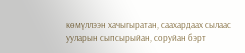көмүллээн хачыгыратан, саахардаах сылаас ууларын сыпсырыйан, соруйан бэрт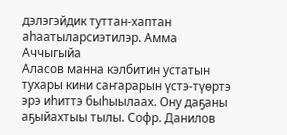дэлэгэйдик туттан-хаптан аһаатыларсиэтилэр. Амма Аччыгыйа
Аласов манна кэлбитин устатын тухары кини саҥарарын үстэ-түөртэ эрэ иһиттэ быһыылаах. Ону даҕаны аҕыйахтыы тылы. Софр. Данилов